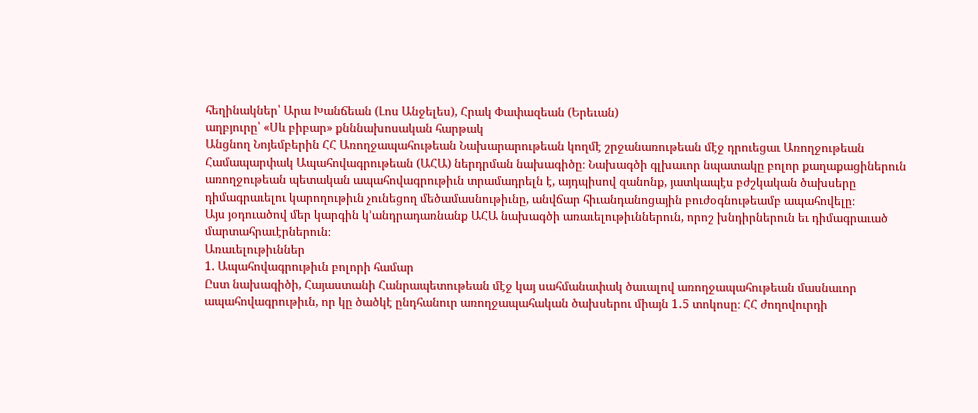հեղինակներ՝ Արա Խանճեան (Լոս Անջելես), Հրակ Փափազեան (Երեւան)
աղբյուրը՝ «Սև բիբար» քնննախոսական հարթակ
Անցնող Նոյեմբերին ՀՀ Առողջապահութեան Նախարարութեան կողմէ շրջանառութեան մէջ դրուեցաւ Առողջութեան Համապարփակ Ապահովագրութեան (ԱՀԱ) ներդրման նախագիծը։ Նախագծի գլխաւոր նպատակը բոլոր քաղաքացիներուն առողջութեան պետական ապահովագրութիւն տրամադրելն է, այդպիսով զանոնք, յատկապէս բժշկական ծախսերը դիմագրաւելու կարողութիւն չունեցող մեծամասնութիւնը, անվճար հիւանդանոցային բուժօգնութեամբ ապահովելը։
Այս յօդուածով մեր կարգին կ՚անդրադառնանք ԱՀԱ նախագծի առաւելութիւններուն, որոշ խնդիրներուն եւ դիմագրաւած մարտահրաւէրներուն։
Առաւելութիւններ
1. Ապահովագրութիւն բոլորի համար
Ըստ նախագիծի, Հայաստանի Հանրապետութեան մէջ կայ սահմանափակ ծաւալով առողջապահութեան մասնաւոր ապահովագրութիւն, որ կը ծածկէ ընդհանուր առողջապահական ծախսերու միայն 1․5 տոկոսը։ ՀՀ ժողովուրդի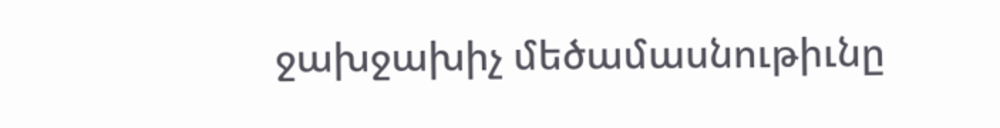ջախջախիչ մեծամասնութիւնը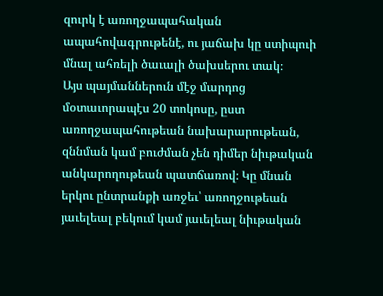զուրկ է առողջապահական ապահովագրութենէ, ու յաճախ կը ստիպուի մնալ ահռելի ծաւալի ծախսերու տակ։
Այս պայմաններուն մէջ մարդոց մօտաւորապէս 20 տոկոսը, ըստ առողջապահութեան նախարարութեան, զննման կամ բուժման չեն դիմեր նիւթական անկարողութեան պատճառով։ Կը մնան երկու ընտրանքի առջեւ՝ առողջութեան յաւելեալ բեկում կամ յաւելեալ նիւթական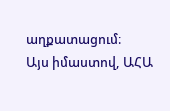աղքատացում։
Այս իմաստով, ԱՀԱ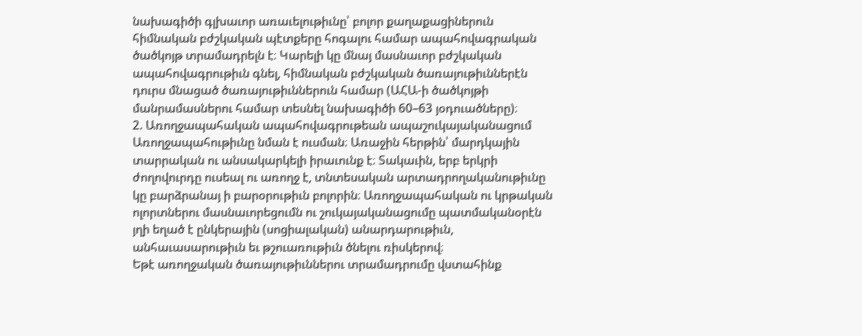նախագիծի գլխաւոր առաւելութիւնը՝ բոլոր քաղաքացիներուն հիմնական բժշկական պէտքերը հոգալու համար ապահովագրական ծածկոյթ տրամադրելն է։ Կարելի կը մնայ մասնաւոր բժշկական ապահովագրութիւն գնել, հիմնական բժշկական ծառայութիւններէն դուրս մնացած ծառայութիւններուն համար (ԱՀԱ-ի ծածկոյթի մանրամասներու համար տեսնել նախագիծի 60–63 յօդուածները)։
2. Առողջապահական ապահովագրութեան ապաշուկայականացում
Առողջապահութիւնը նման է ուսման։ Առաջին հերթին՝ մարդկային տարրական ու անսակարկելի իրաւունք է։ Տակաւին, երբ երկրի ժողովուրդը ուսեալ ու առողջ է, տնտեսական արտադրողականութիւնը կը բարձրանայ ի բարօրութիւն բոլորին։ Առողջապահական ու կրթական ոլորտներու մասնաւորեցումն ու շուկայականացումը պատմականօրէն յղի եղած է ընկերային (սոցիալական) անարդարութիւն, անհաւասարութիւն եւ թշուառութիւն ծնելու ռիսկերով։
Եթէ առողջական ծառայութիւններու տրամադրումը վստահինք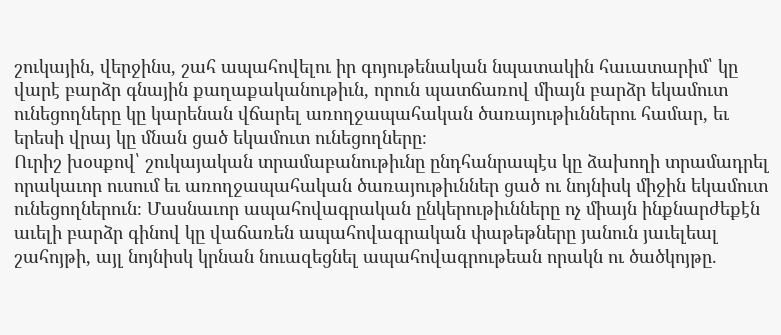շուկային, վերջինս, շահ ապահովելու իր գոյութենական նպատակին հաւատարիմ՝ կը վարէ բարձր գնային քաղաքականութիւն, որուն պատճառով միայն բարձր եկամուտ ունեցողները կը կարենան վճարել առողջապահական ծառայութիւններու համար, եւ երեսի վրայ կը մնան ցած եկամուտ ունեցողները։
Ուրիշ խօսքով՝ շուկայական տրամաբանութիւնը ընդհանրապէս կը ձախողի տրամադրել որակաւոր ուսում եւ առողջապահական ծառայութիւններ ցած ու նոյնիսկ միջին եկամուտ ունեցողներուն։ Մասնաւոր ապահովագրական ընկերութիւնները ոչ միայն ինքնարժեքէն աւելի բարձր գինով կը վաճառեն ապահովագրական փաթեթները յանուն յաւելեալ շահոյթի, այլ նոյնիսկ կրնան նուազեցնել ապահովագրութեան որակն ու ծածկոյթը.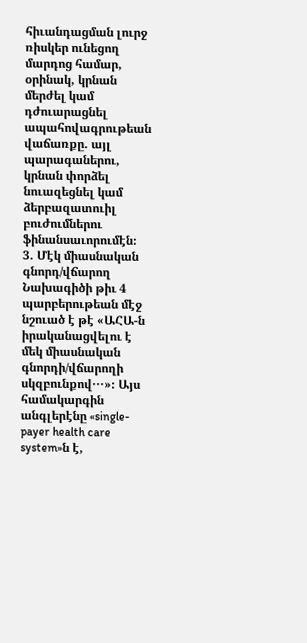հիւանդացման լուրջ ռիսկեր ունեցող մարդոց համար, օրինակ, կրնան մերժել կամ դժուարացնել ապահովագրութեան վաճառքը. այլ պարագաներու, կրնան փորձել նուազեցնել կամ ձերբազատուիլ բուժումներու ֆինանսաւորումէն։
3. Մէկ միասնական գնորդ/վճարող
Նախագիծի թիւ 4 պարբերութեան մէջ նշուած է թէ «ԱՀԱ-ն իրականացվելու է մեկ միասնական գնորդի/վճարողի սկզբունքով․․․»։ Այս համակարգին անգլերէնը «single-payer health care system»ն է,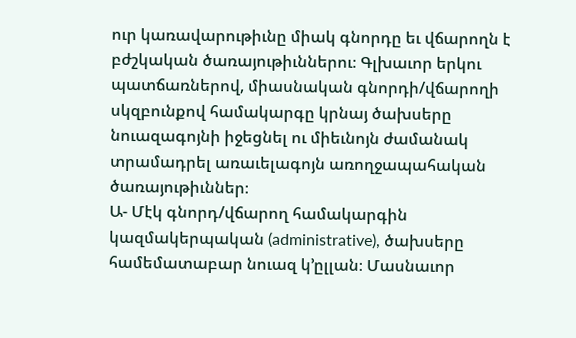ուր կառավարութիւնը միակ գնորդը եւ վճարողն է բժշկական ծառայութիւններու։ Գլխաւոր երկու պատճառներով, միասնական գնորդի/վճարողի սկզբունքով համակարգը կրնայ ծախսերը նուազագոյնի իջեցնել ու միեւնոյն ժամանակ տրամադրել առաւելագոյն առողջապահական ծառայութիւններ։
Ա- Մէկ գնորդ/վճարող համակարգին կազմակերպական (administrative), ծախսերը համեմատաբար նուազ կ՚ըլլան։ Մասնաւոր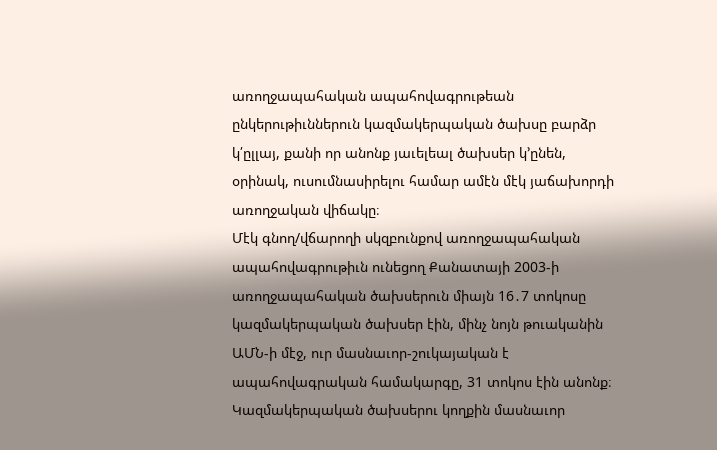առողջապահական ապահովագրութեան ընկերութիւններուն կազմակերպական ծախսը բարձր կ՛ըլլայ, քանի որ անոնք յաւելեալ ծախսեր կ՚ընեն, օրինակ, ուսումնասիրելու համար ամէն մէկ յաճախորդի առողջական վիճակը։
Մէկ գնող/վճարողի սկզբունքով առողջապահական ապահովագրութիւն ունեցող Քանատայի 2003-ի առողջապահական ծախսերուն միայն 16․7 տոկոսը կազմակերպական ծախսեր էին, մինչ նոյն թուականին ԱՄՆ-ի մէջ, ուր մասնաւոր-շուկայական է ապահովագրական համակարգը, 31 տոկոս էին անոնք։ Կազմակերպական ծախսերու կողքին մասնաւոր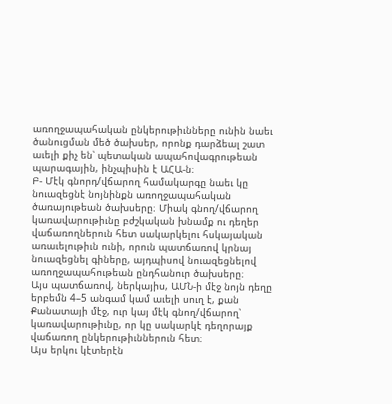առողջապահական ընկերութիւնները ունին նաեւ ծանուցման մեծ ծախսեր, որոնք դարձեալ շատ աւելի քիչ են՝ պետական ապահովագրութեան պարագային, ինչպիսին է ԱՀԱ-ն։
Բ- Մէկ գնորդ/վճարող համակարգը նաեւ կը նուազեցնէ նոյնինքն առողջապահական ծառայութեան ծախսերը։ Միակ գնող/վճարող կառավարութիւնը բժշկական խնամք ու դեղեր վաճառողներուն հետ սակարկելու հսկայական առաւելութիւն ունի, որուն պատճառով կրնայ նուազեցնել գիները, այդպիսով նուազեցնելով առողջապահութեան ընդհանուր ծախսերը։
Այս պատճառով, ներկայիս, ԱՄՆ-ի մէջ նոյն դեղը երբեմն 4–5 անգամ կամ աւելի սուղ է, քան Քանատայի մէջ, ուր կայ մէկ գնող/վճարող՝ կառավարութիւնը, որ կը սակարկէ դեղորայք վաճառող ընկերութիւններուն հետ։
Այս երկու կէտերէն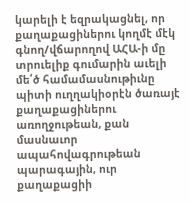կարելի է եզրակացնել, որ քաղաքացիներու կողմէ մէկ գնող/վճարողով ԱՀԱ-ի մը տրուելիք գումարին աւելի մե՛ծ համամասնութիւնը պիտի ուղղակիօրէն ծառայէ քաղաքացիներու առողջութեան, քան մասնաւոր ապահովագրութեան պարագային, ուր քաղաքացիի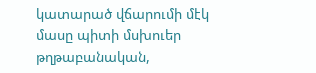կատարած վճարումի մէկ մասը պիտի մսխուեր թղթաբանական,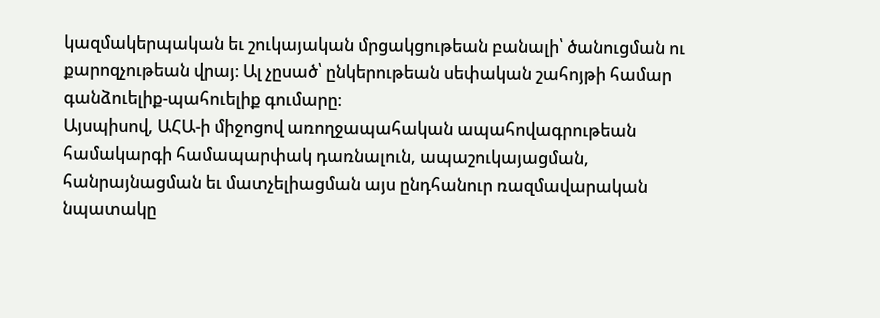կազմակերպական եւ շուկայական մրցակցութեան բանալի՝ ծանուցման ու քարոզչութեան վրայ։ Ալ չըսած՝ ընկերութեան սեփական շահոյթի համար գանձուելիք-պահուելիք գումարը։
Այսպիսով, ԱՀԱ-ի միջոցով առողջապահական ապահովագրութեան համակարգի համապարփակ դառնալուն, ապաշուկայացման, հանրայնացման եւ մատչելիացման այս ընդհանուր ռազմավարական նպատակը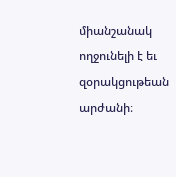միանշանակ ողջունելի է եւ զօրակցութեան արժանի։